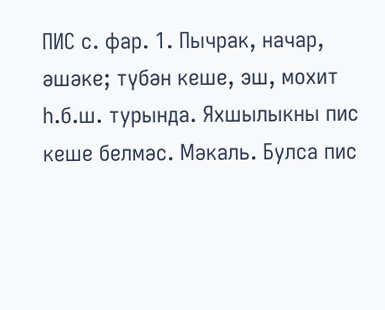ПИС с. фар. 1. Пычрак, начар, әшәке; түбән кеше, эш, мохит һ.б.ш. турында. Яхшылыкны пис кеше белмәс. Мәкаль. Булса пис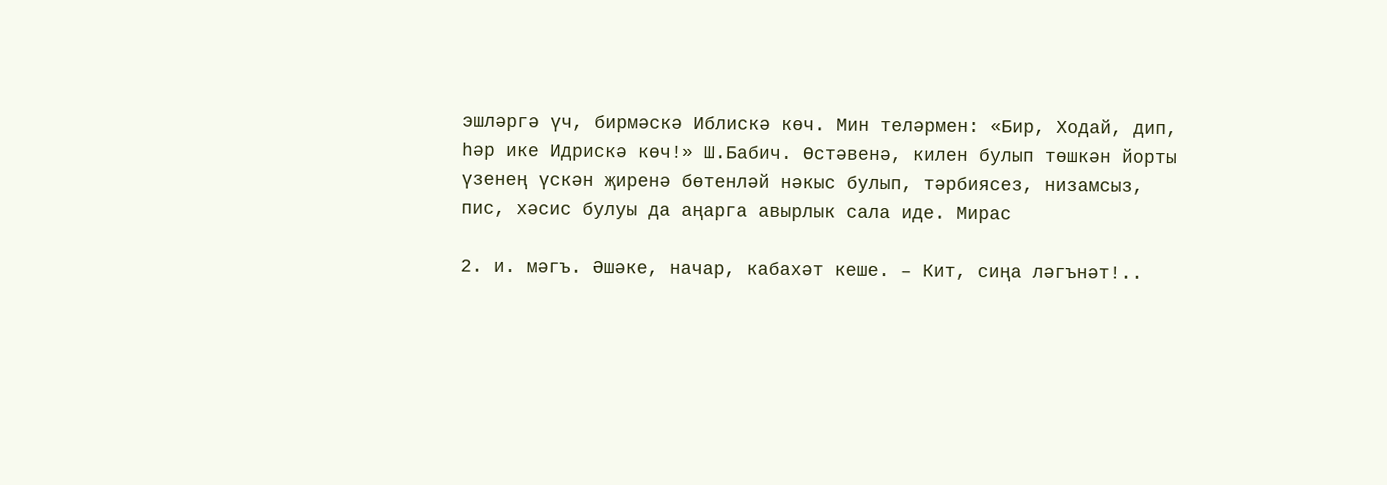эшләргә үч, бирмәскә Иблискә көч. Мин теләрмен: «Бир, Ходай, дип, һәр ике Идрискә көч!» Ш.Бабич. Өстәвенә, килен булып төшкән йорты үзенең үскән җиренә бөтенләй нәкыс булып, тәрбиясез, низамсыз, пис, хәсис булуы да аңарга авырлык сала иде. Мирас

2. и. мәгъ. Әшәке, начар, кабахәт кеше. – Кит, сиңа ләгънәт!..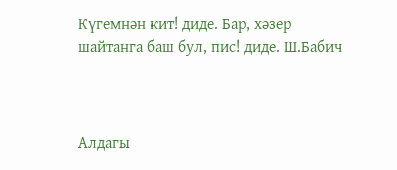Күгемнән кит! диде. Бар, хәзер шайтанга баш бул, пис! диде. Ш.Бабич



Алдагы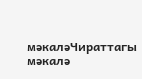мәкаләЧираттагы мәкалә